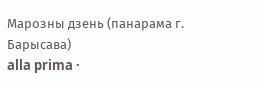Марозны дзень (панарама г. Барысава)
alla prima ·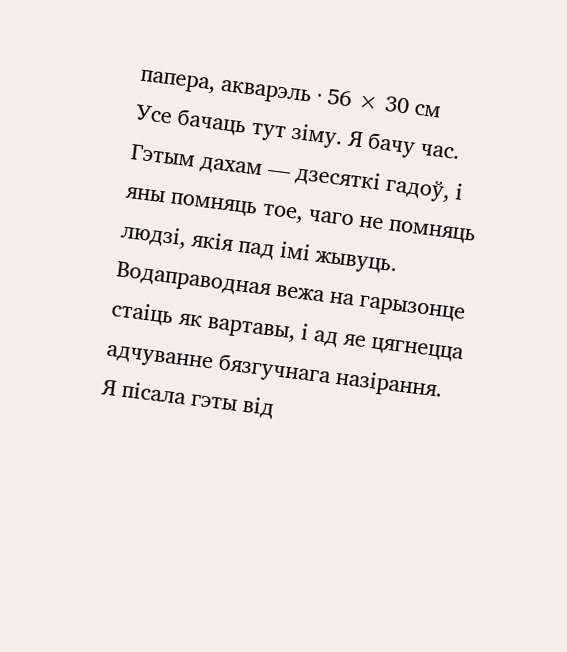папера, акварэль · 56 × 30 см
Усе бачаць тут зіму. Я бачу час. Гэтым дахам — дзесяткі гадоў, і яны помняць тое, чаго не помняць людзі, якія пад імі жывуць. Водаправодная вежа на гарызонце стаіць як вартавы, і ад яе цягнецца адчуванне бязгучнага назірання.
Я пісала гэты від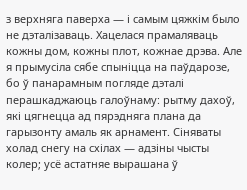з верхняга паверха — і самым цяжкім было не дэталізаваць. Хацелася прамаляваць кожны дом, кожны плот, кожнае дрэва. Але я прымусіла сябе спыніцца на паўдарозе, бо ў панарамным погляде дэталі перашкаджаюць галоўнаму: рытму дахоў, які цягнецца ад пярэдняга плана да гарызонту амаль як арнамент. Сіняваты холад снегу на схілах — адзіны чысты колер; усё астатняе вырашана ў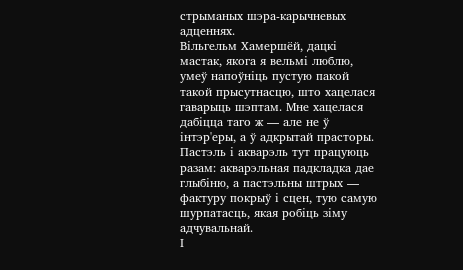стрыманых шэра-карычневых адценнях.
Вільгельм Хамершёй, дацкі мастак, якога я вельмі люблю, умеў напоўніць пустую пакой такой прысутнасцю, што хацелася гаварыць шэптам. Мне хацелася дабіцца таго ж — але не ў інтэр'еры, а ў адкрытай прасторы. Пастэль і акварэль тут працуюць разам: акварэльная падкладка дае глыбіню, а пастэльны штрых — фактуру покрыў і сцен, тую самую шурпатасць, якая робіць зіму адчувальнай.
І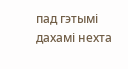пад гэтымі дахамі нехта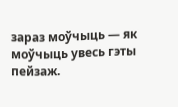зараз моўчыць — як моўчыць увесь гэты пейзаж.